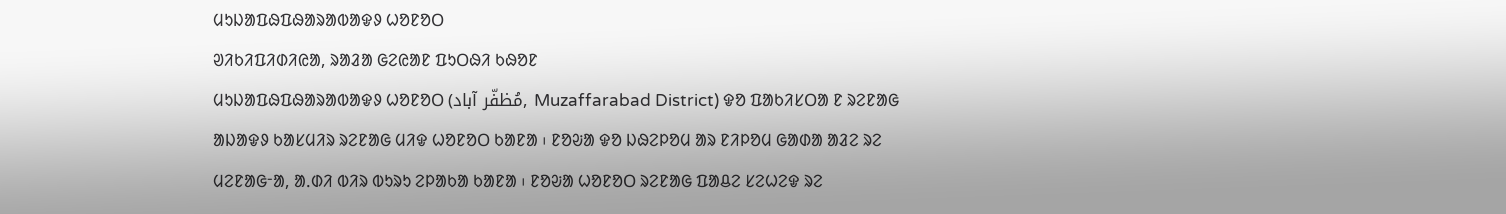ᱢᱩᱡᱟᱯᱷᱯᱷᱟᱨᱟᱵᱟᱫᱽ ᱦᱚᱱᱚᱛ
ᱣᱤᱠᱤᱯᱤᱰᱤᱭᱟ, ᱨᱟᱲᱟ ᱜᱮᱭᱟᱱ ᱯᱩᱛᱷᱤ ᱠᱷᱚᱱ
ᱢᱩᱡᱟᱯᱷᱯᱷᱟᱨᱟᱵᱟᱫᱽ ᱦᱚᱱᱚᱛ (مُظفّر آباد, Muzaffarabad District) ᱫᱚ ᱯᱟᱠᱤᱥᱛᱟ ᱱ ᱨᱮᱱᱟᱜ ᱟᱡᱟᱫᱽ ᱠᱟᱥᱢᱤᱨ ᱨᱮᱱᱟᱜ ᱢᱤᱫ ᱦᱚᱱᱚᱛ ᱠᱟᱱᱟ ᱾ ᱱᱚᱶᱟ ᱫᱚ ᱡᱷᱮᱞᱚᱢ ᱟᱨ ᱱᱤᱞᱚᱢ ᱜᱟᱰᱟ ᱟᱲᱮ ᱨᱮ ᱢᱮᱱᱟᱜᱼᱟ, ᱟᱹᱰᱤ ᱵᱤᱨ ᱵᱩᱨᱩ ᱮᱞᱟᱠᱟ ᱠᱟᱱᱟ ᱾ ᱱᱚᱶᱟ ᱦᱚᱱᱚᱛ ᱨᱮᱱᱟᱜ ᱯᱟᱪᱮ ᱥᱮᱦᱮᱫ ᱨᱮ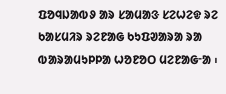ᱯᱚᱧᱡᱟᱵᱽ ᱟᱨ ᱥᱟᱢᱟᱝ ᱥᱮᱦᱮᱫ ᱨᱮ ᱠᱟᱥᱢᱤᱨ ᱨᱮᱱᱟᱜ ᱠᱩᱯᱣᱟᱨᱟ ᱨᱟ ᱵᱟᱨᱟᱢᱩᱞᱞᱟ ᱦᱚᱱᱚᱛ ᱢᱮᱱᱟᱜᱼᱟ ᱾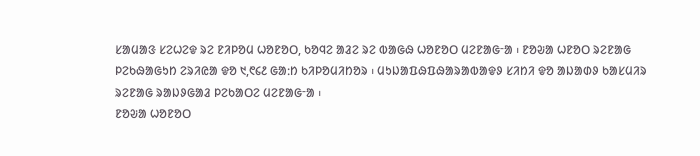ᱥᱟᱢᱟᱝ ᱥᱮᱦᱮᱫ ᱨᱮ ᱱᱤᱞᱚᱢ ᱦᱚᱱᱚᱛ, ᱠᱚᱧᱮ ᱟᱲᱮ ᱨᱮ ᱵᱟᱜᱷ ᱦᱚᱱᱚᱛ ᱢᱮᱱᱟᱜᱼᱟ ᱾ ᱱᱚᱶᱟ ᱦᱱᱚᱛ ᱨᱮᱱᱟᱜ ᱞᱮᱠᱷᱟᱜᱩᱴ ᱮᱨᱤᱭᱟ ᱫᱚ ᱑,᱖᱔᱒ ᱜᱟᱺᱴ ᱠᱤᱞᱚᱢᱤᱴᱚᱨ ᱾ ᱢᱩᱡᱟᱯᱷᱯᱷᱟᱨᱟᱵᱟᱫᱽ ᱥᱤᱴᱤ ᱫᱚ ᱟᱡᱟᱰᱽ ᱠᱟᱥᱢᱤᱨ ᱨᱮᱱᱟᱜ ᱨᱟᱡᱽᱜᱟᱲ ᱞᱮᱠᱟᱛᱮ ᱢᱮᱱᱟᱜᱼᱟ ᱾
ᱱᱚᱶᱟ ᱦᱚᱱᱚᱛ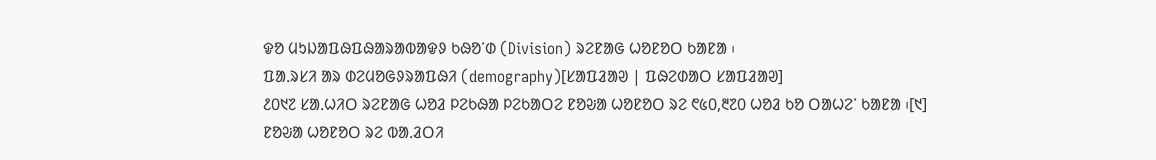ᱫᱚ ᱢᱩᱡᱟᱯᱷᱯᱷᱟᱨᱟᱵᱟᱫᱽ ᱠᱷᱚᱸᱰ (Division) ᱨᱮᱱᱟᱜ ᱦᱚᱱᱚᱛ ᱠᱟᱱᱟ ᱾
ᱯᱟᱹᱨᱥᱤ ᱟᱨ ᱰᱮᱢᱚᱜᱽᱨᱟᱯᱷᱤ (demography)[ᱥᱟᱯᱲᱟᱣ | ᱯᱷᱮᱰᱟᱛ ᱥᱟᱯᱲᱟᱣ]
᱒᱐᱑᱗ ᱥᱟᱹᱦᱤᱛ ᱨᱮᱱᱟᱜ ᱦᱚᱲ ᱞᱮᱠᱷᱟ ᱞᱮᱠᱟᱛᱮ ᱱᱚᱶᱟ ᱦᱚᱱᱚᱛ ᱨᱮ ᱖᱕᱐,᱓᱗᱐ ᱦᱚᱲ ᱠᱚ ᱛᱟᱦᱮᱸ ᱠᱟᱱᱟ ᱾[᱑]
ᱱᱚᱶᱟ ᱦᱚᱱᱚᱛ ᱨᱮ ᱵᱟᱹᱲᱛᱤ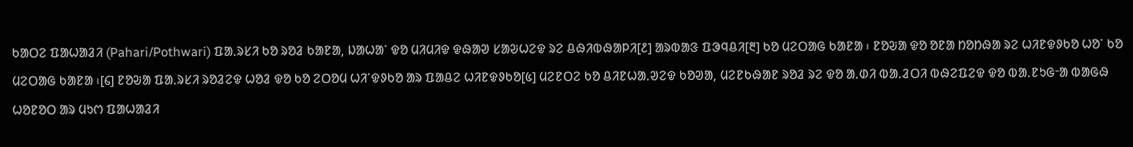ᱠᱟᱛᱮ ᱯᱟᱦᱟᱲᱤ (Pahari/Pothwari) ᱯᱟᱹᱨᱥᱤ ᱠᱚ ᱨᱚᱲ ᱠᱟᱱᱟ, ᱡᱟᱦᱟᱸ ᱫᱚ ᱢᱤᱢᱤᱫ ᱫᱷᱟᱣ ᱥᱟᱶᱦᱮᱫ ᱨᱮ ᱪᱷᱤᱵᱷᱟᱞᱤ[᱒] ᱟᱨᱵᱟᱝ ᱯᱳᱧᱪᱤ[᱓] ᱠᱚ ᱢᱮᱛᱟᱜ ᱠᱟᱱᱟ ᱾ ᱱᱚᱶᱟ ᱫᱚ ᱚᱱᱟ ᱴᱚᱴᱷᱟ ᱨᱮ ᱦᱤᱱᱫᱽᱠᱚ ᱦᱚᱸ ᱠᱚ ᱢᱮᱛᱟᱜ ᱠᱟᱱᱟ ᱾[᱔] ᱱᱚᱶᱟ ᱯᱟᱹᱨᱥᱤ ᱨᱚᱲᱮᱫ ᱦᱚᱲ ᱫᱚ ᱠᱚ ᱮᱛᱚᱢ ᱦᱤᱸᱫᱽᱠᱚ ᱟᱨ ᱯᱟᱪᱮ ᱦᱤᱱᱫᱽᱠᱚ[᱕] ᱢᱮᱱᱛᱮ ᱠᱚ ᱪᱤᱱᱦᱟᱹᱣᱮᱫ ᱠᱚᱣᱟ, ᱢᱮᱱᱠᱷᱟᱱ ᱨᱚᱲ ᱨᱮ ᱫᱚ ᱟᱹᱰᱤ ᱵᱟᱹᱲᱛᱤ ᱵᱷᱮᱯᱮᱫ ᱫᱚ ᱵᱟᱹᱱᱩᱜᱼᱟ ᱵᱟᱜᱷ ᱦᱚᱱᱚᱛ ᱟᱨ ᱢᱩᱬ ᱯᱟᱦᱟᱲᱤ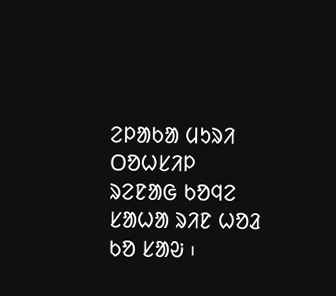ᱮᱞᱟᱠᱟ ᱢᱩᱨᱤ ᱛᱚᱦᱥᱤᱞ ᱨᱮᱱᱟᱜ ᱠᱚᱧᱮ ᱥᱟᱦᱟ ᱨᱤᱱ ᱦᱚᱲ ᱠᱚ ᱥᱟᱶ ᱾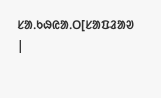ᱥᱟᱹᱠᱷᱭᱟᱹᱛ[ᱥᱟᱯᱲᱟᱣ |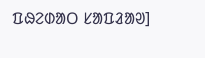ᱯᱷᱮᱰᱟᱛ ᱥᱟᱯᱲᱟᱣ]